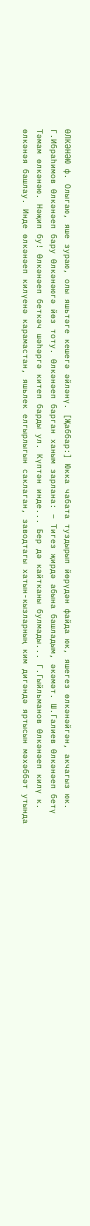ӨЛКӘНӘЮ ф. Олыгаю, яше зураю, олы яшьтәге кешегә әйләнү. [Җаббар:] Юкка чабата туздырып йөрүдән файда юк, яшегез өлкәнәйгән, акчагыз юк. Г.Ибраһимов Өлкәнәеп бару Өлкәнәюгә йөз тоту. Өлкәнәеп барган ханым зарлана: – Тигез җирдә абына башладым, әкәмәт. Ш.Галиев Өлкәнәеп бетү Тәмам өлкәнәю. Нәҗип бу! Өлкәнәеп беткәч шәһәргә китеп барды ул. Күптән инде... Бер дә кайтканы булмады... Г.Гыйльманов Өлкәнәеп килү к. өлкәнәя башлау. Инде өлкәнәеп килүенә карамастан, яшьлек елгырлыгын саклаган, заводтагы хатын-кызларның ким дигәндә яртысын мәхәббәт утында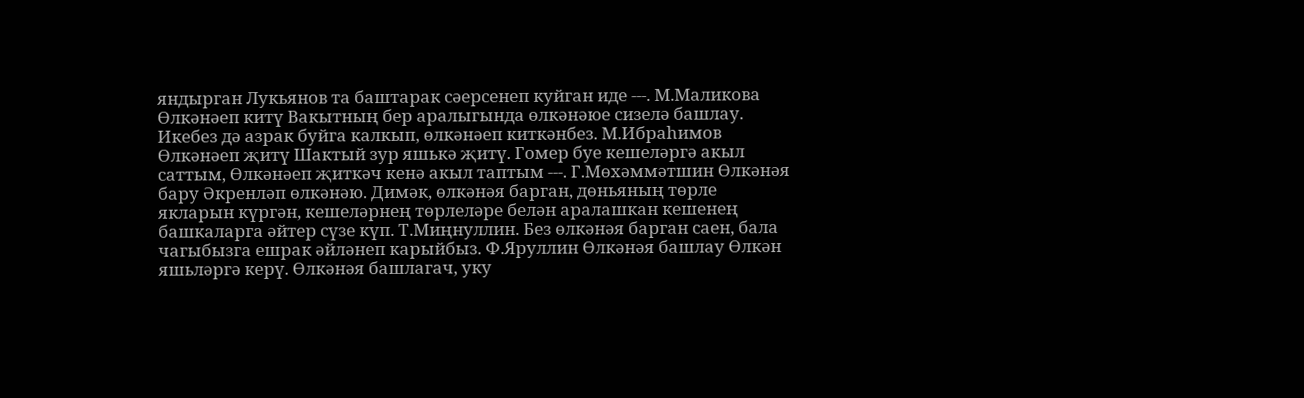яндырган Лукьянов та баштарак сәерсенеп куйган иде ---. М.Маликова Өлкәнәеп китү Вакытның бер аралыгында өлкәнәюе сизелә башлау. Икебез дә азрак буйга калкып, өлкәнәеп киткәнбез. М.Ибраһимов Өлкәнәеп җитү Шактый зур яшькә җитү. Гомер буе кешеләргә акыл саттым, Өлкәнәеп җиткәч кенә акыл таптым ---. Г.Мөхәммәтшин Өлкәнәя бару Әкренләп өлкәнәю. Димәк, өлкәнәя барган, дөньяның төрле якларын күргән, кешеләрнең төрлеләре белән аралашкан кешенең башкаларга әйтер сүзе күп. Т.Миңнуллин. Без өлкәнәя барган саен, бала чагыбызга ешрак әйләнеп карыйбыз. Ф.Яруллин Өлкәнәя башлау Өлкән яшьләргә керү. Өлкәнәя башлагач, уку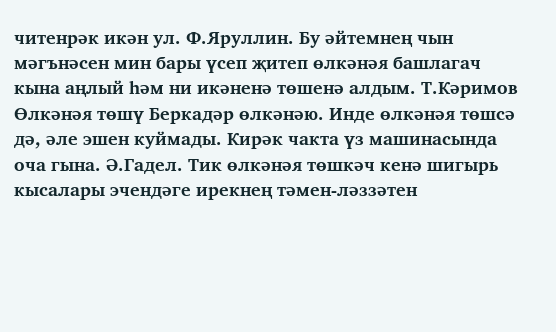читенрәк икән ул. Ф.Яруллин. Бу әйтемнең чын мәгънәсен мин бары үсеп җитеп өлкәнәя башлагач кына аңлый һәм ни икәненә төшенә алдым. Т.Кәримов Өлкәнәя төшү Беркадәр өлкәнәю. Инде өлкәнәя төшсә дә, әле эшен куймады. Кирәк чакта үз машинасында оча гына. Ә.Гадел. Тик өлкәнәя төшкәч кенә шигырь кысалары эчендәге ирекнең тәмен-ләззәтен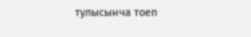тулысынча тоеп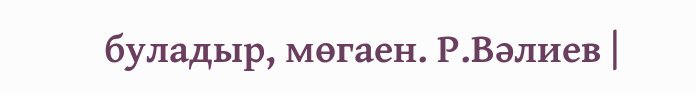буладыр, мөгаен. Р.Вәлиев |